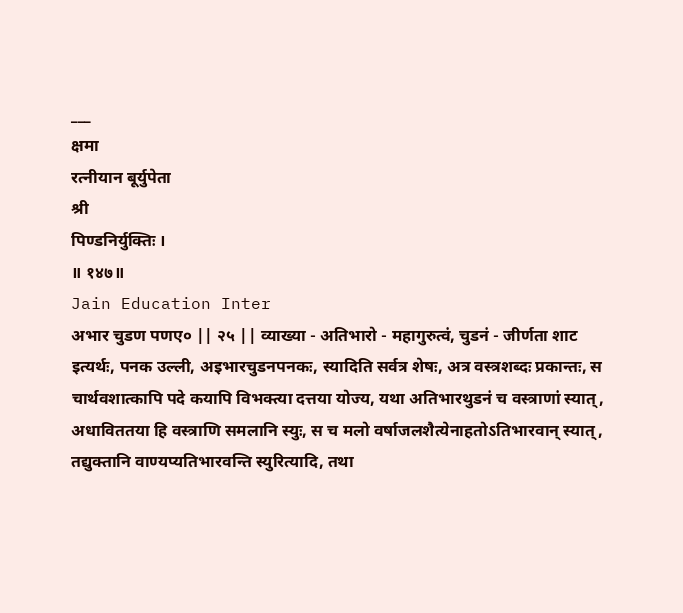___
क्षमा
रत्नीयान बूर्युपेता
श्री
पिण्डनिर्युक्तिः ।
॥ १४७॥
Jain Education Inter
अभार चुडण पणए० || २५ || व्याख्या - अतिभारो - महागुरुत्वं, चुडनं - जीर्णता शाट इत्यर्थः, पनक उल्ली, अइभारचुडनपनकः, स्यादिति सर्वत्र शेषः, अत्र वस्त्रशब्दः प्रकान्तः, स चार्थवशात्कापि पदे कयापि विभक्त्या दत्तया योज्य, यथा अतिभारथुडनं च वस्त्राणां स्यात्, अधाविततया हि वस्त्राणि समलानि स्युः, स च मलो वर्षाजलशैत्येनाहतोऽतिभारवान् स्यात्, तद्युक्तानि वाण्यप्यतिभारवन्ति स्युरित्यादि, तथा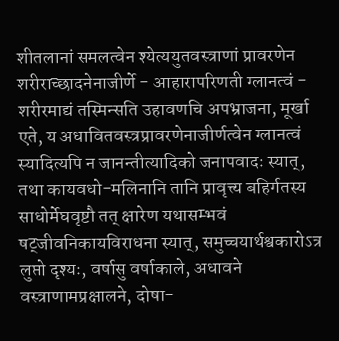शीतलानां समलत्वेन श्येत्ययुतवस्त्राणां प्रावरणेन शरीराच्छादनेनाजीर्णे - आहारापरिणती ग्लानत्वं - शरीरमाद्यं तस्मिन्सति उहावणचि अपभ्राजना, मूर्खा एते, य अधावितवस्त्रप्रावरणेनाजीर्णत्वेन ग्लानत्वं स्यादित्यपि न जानन्तीत्यादिको जनापवादः स्यात्, तथा कायवधो-मलिनानि तानि प्रावृत्त्य बहिर्गतस्य साधोर्मेघवृष्टौ तत् क्षारेण यथासम्भवं षट्जीवनिकायविराधना स्यात्, समुच्चयार्थश्वकारोऽत्र लुप्तो दृश्यः, वर्षासु वर्षाकाले, अधावने वस्त्राणामप्रक्षालने, दोषा-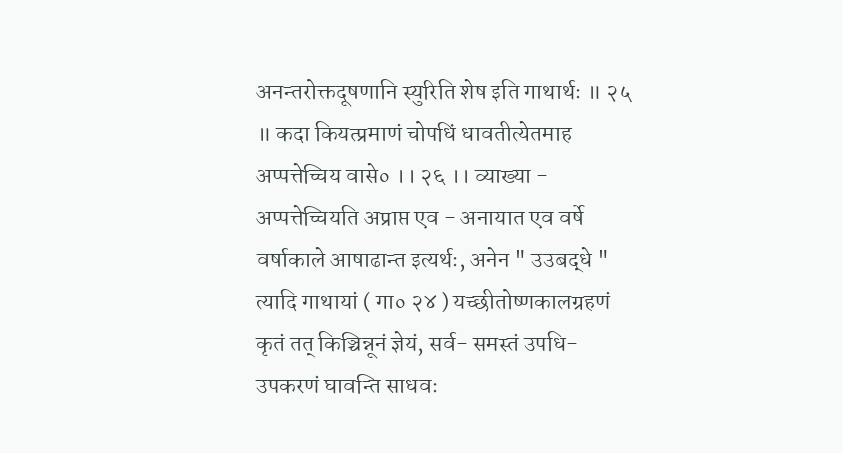अनन्तरोक्तदूषणानि स्युरिति शेष इति गाथार्थः ॥ २५ ॥ कदा कियत्प्रमाणं चोपधिं धावतीत्येतमाह
अप्पत्तेच्चिय वासे० ।। २६ ।। व्याख्या - अप्पत्तेच्चियति अप्राप्त एव - अनायात एव वर्षे वर्षाकाले आषाढान्त इत्यर्थः, अनेन " उउबद्धे " त्यादि गाथायां ( गा० २४ ) यच्छीतोष्णकालग्रहणं कृतं तत् किञ्चिन्नूनं ज्ञेयं, सर्व- समस्तं उपधि-उपकरणं घावन्ति साधवः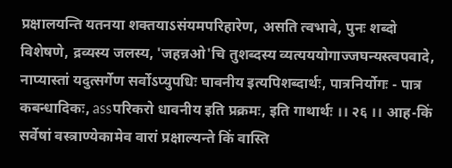प्रक्षालयन्ति यतनया शक्तयाऽसंयमपरिहारेण, असति त्वभावे, पुनः शब्दो विशेषणे, द्रव्यस्य जलस्य, 'जहन्नओ'चि तुशब्दस्य व्यत्यययोगाज्जघन्यस्त्वपवादे, नाप्यास्तां यदुत्सर्गेण सर्वोऽप्युपधिः घावनीय इत्यपिशब्दार्थः, पात्रनिर्योगः - पात्र कबन्धादिकः, assपरिकरो धावनीय इति प्रक्रमः, इति गाथार्थः ।। २६ ।। आह-किं सर्वेषां वस्त्राण्येकामेव वारां प्रक्षाल्यन्ते किं वास्ति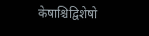केषाश्चिद्विशेषो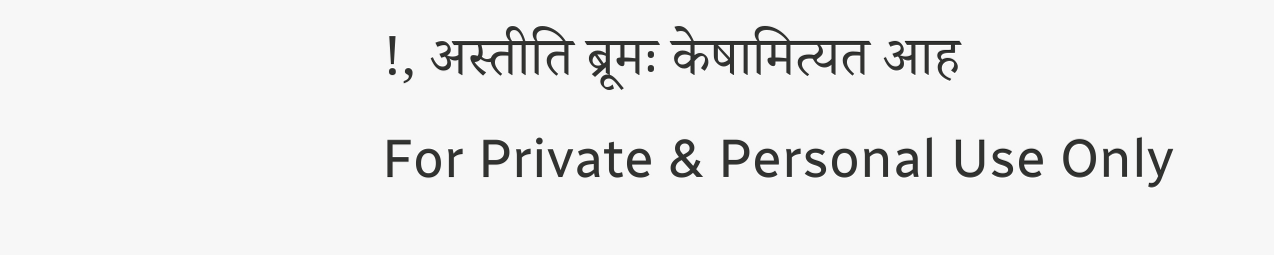!, अस्तीति ब्रूमः केषामित्यत आह
For Private & Personal Use Only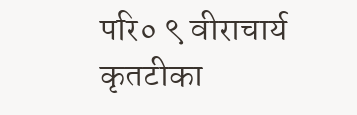परि० ९ वीराचार्य
कृतटीका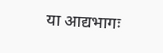या आद्यभागः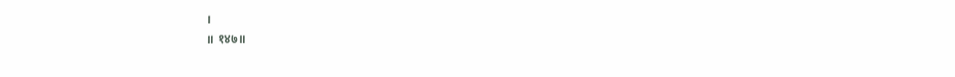।
॥ १४७॥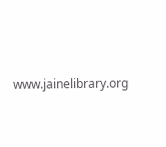www.jainelibrary.org